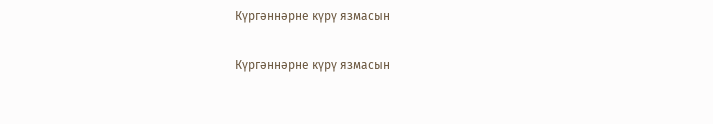Күргәннәрне күрү язмасын

Күргәннәрне күрү язмасын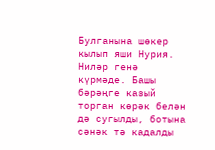Булганына шөкер кылып яши Нурия. Ниләр генә күрмәде. Башы бәрәңге казый торган көрәк белән дә сугылды, ботына сәнәк тә кадалды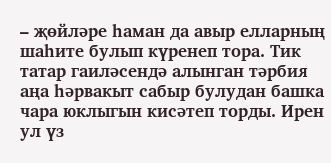– җөйләре һаман да авыр елларның шаһите булып күренеп тора. Тик татар гаиләсендә алынган тәрбия аңа һәрвакыт сабыр булудан башка чара юклыгын кисәтеп торды. Ирен ул үз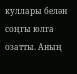куллары белән соңгы юлга озатты. Аның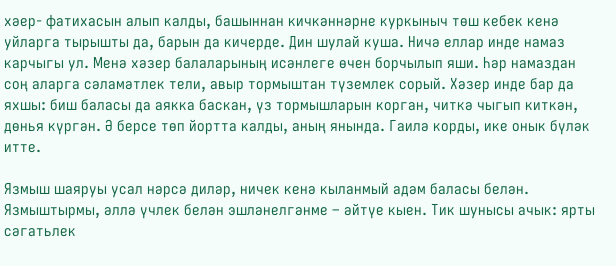хәер- фатихасын алып калды, башыннан кичкәннәрне куркыныч төш кебек кенә уйларга тырышты да, барын да кичерде. Дин шулай куша. Ничә еллар инде намаз карчыгы ул. Менә хәзер балаларының исәнлеге өчен борчылып яши. Һәр намаздан соң аларга сәламәтлек тели, авыр тормыштан түземлек сорый. Хәзер инде бар да яхшы: биш баласы да аякка баскан, үз тормышларын корган, читкә чыгып киткән, дөнья күргән. Ә берсе төп йортта калды, аның янында. Гаилә корды, ике онык бүләк итте.

Язмыш шаяруы усал нәрсә диләр, ничек кенә кыланмый адәм баласы белән. Язмыштырмы, әллә үчлек белән эшләнелгәнме – әйтүе кыен. Тик шунысы ачык: ярты сәгатьлек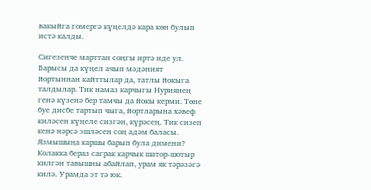вакыйга гомергә күңелдә кара көн булып истә калды.

Сигезенче марттан соңгы иртә иде ул. Барысы да күңел ачып мәдәният йортыннан кайттылар да, татлы йокыга талдылар. Тик намаз карчыгы Нуриянең генә күзенә бер тамчы да йокы керми. Төне буе дисбе тартып чыга, йортларына хәвеф киләсен күңеле сизгән, күрәсең. Тик сизеп кенә нәрсә эшләсен соң адәм баласы. Язмышыңа каршы барып була димени? Колакка бераз саграк карчык шатор-шотыр килгән тавышны абайлап, урам як тәрәзәгә килә. Урамда эт тә юк.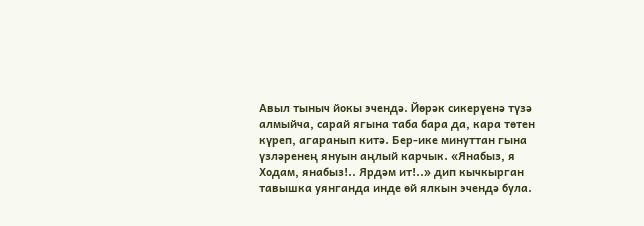Авыл тыныч йокы эчендә. Йөрәк сикерүенә түзә алмыйча, сарай ягына таба бара да, кара төтен күреп, агаранып китә. Бер-ике минуттан гына үзләренең януын аңлый карчык. «Янабыз, я Ходам, янабыз!.. Ярдәм ит!..» дип кычкырган тавышка уянганда инде өй ялкын эчендә була.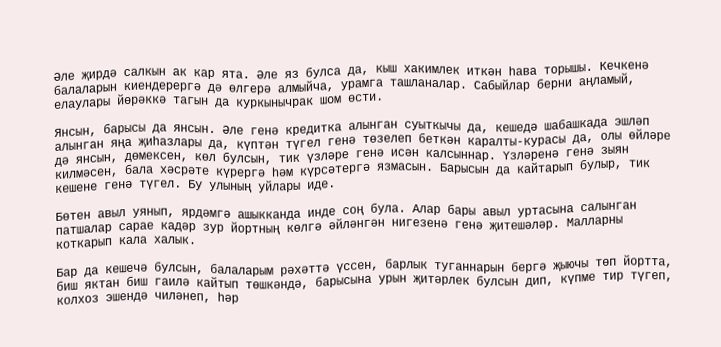Әле җирдә салкын ак кар ята. Әле яз булса да, кыш хакимлек иткән һава торышы. Кечкенә балаларын киендерергә дә өлгерә алмыйча, урамга ташланалар. Сабыйлар берни аңламый, елаулары йөрәккә тагын да куркынычрак шом өсти.

Янсын, барысы да янсын. Әле генә кредитка алынган суыткычы да, кешедә шабашкада эшләп алынган яңа җиһазлары да, күптән түгел генә төзелеп беткән каралты-курасы да, олы өйләре дә янсын, дөмексен, көл булсын, тик үзләре генә исән калсыннар. Үзләренә генә зыян килмәсен, бала хәсрәте күрергә һәм күрсәтергә язмасын. Барысын да кайтарып булыр, тик кешене генә түгел. Бу улының уйлары иде.

Бөтен авыл уянып, ярдәмгә ашыкканда инде соң була. Алар бары авыл уртасына салынган патшалар сарае кадәр зур йортның көлгә әйләнгән нигезенә генә җитешәләр. Малларны коткарып кала халык.

Бар да кешечә булсын, балаларым рәхәттә үссен, барлык туганнарын бергә җыючы төп йортта, биш яктан биш гаилә кайтып төшкәндә, барысына урын җитәрлек булсын дип, күпме тир түгеп, колхоз эшендә чиләнеп, һәр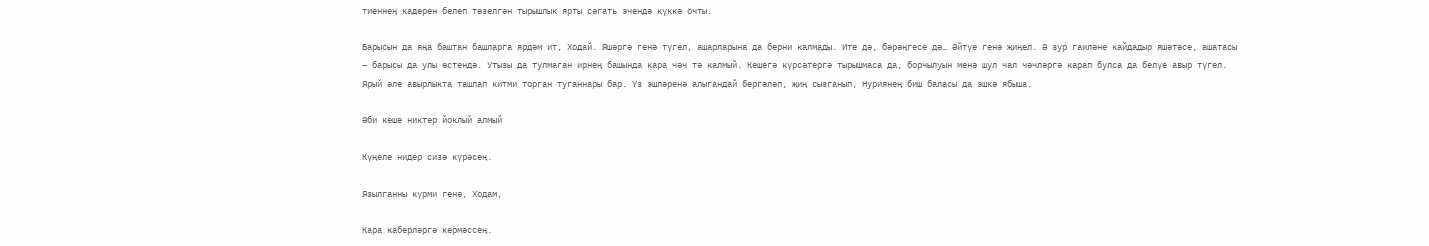тиеннең кадерен белеп төзелгән тырышлык ярты сәгать эчендә күккә очты.

Барысын да яңа баштан башларга ярдәм ит, Ходай. Яшәргә генә түгел, ашарларына да берни калмады. Ите дә, бәрәңгесе дә… Әйтүе генә җиңел. Ә зур гаиләне кайдадыр яшәтәсе, ашатасы – барысы да улы өстендә. Утызы да тулмаган ирнең башында кара чәч тә калмый. Кешегә күрсәтергә тырышмаса да, борчылуын менә шул чал чәчләргә карап булса да белүе авыр түгел. Ярый әле авырлыкта ташлап китми торган туганнары бар. Үз эшләренә алыгандай бергәләп, җиң сызганып, Нуриянең биш баласы да эшкә ябыша.

Әби кеше никтер йоклый алмый

Күңеле нидер сизә күрәсең.

Язылганны күрми генә, Ходам,

Кара каберләргә кермәссең.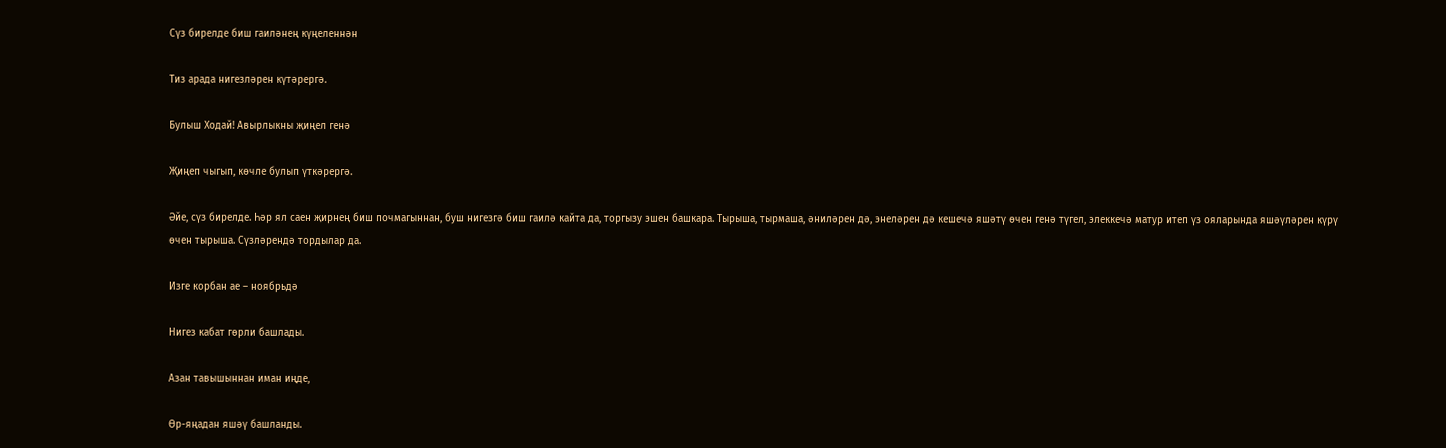Сүз бирелде биш гаиләнең күңеленнән

Тиз арада нигезләрен күтәрергә.

Булыш Ходай! Авырлыкны җиңел генә

Җиңеп чыгып, көчле булып үткәрергә.

Әйе, сүз бирелде. Һәр ял саен җирнең биш почмагыннан, буш нигезгә биш гаилә кайта да, торгызу эшен башкара. Тырыша, тырмаша, әниләрен дә, энеләрен дә кешечә яшәтү өчен генә түгел, элеккечә матур итеп үз ояларында яшәүләрен күрү өчен тырыша. Сүзләрендә тордылар да.

Изге корбан ае – ноябрьдә

Нигез кабат гөрли башлады.

Азан тавышыннан иман иңде,

Өр-яңадан яшәү башланды.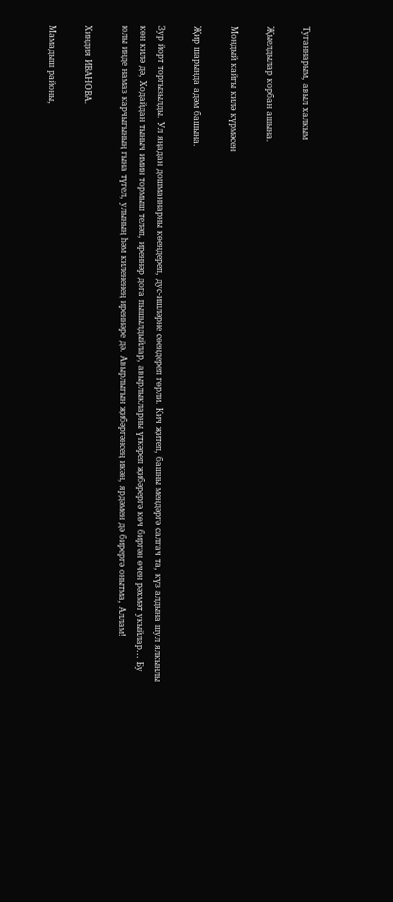Туганнарым, авыл халкым

Җыелдылар корбан ашына.

Мондый кайгы килә күрмәсен

Җир шарында адәм башына.

Зур йорт торгызылды. Ул яңадан дошманнарны көендереп, дус-ишләрне сөендереп гөрли. Кич җитеп, башны мендәргә салгач та, күз алдына шул ялкынлы көн килә дә, Ходайдан тыныч имин тормыш теләп, иреннәр дога пышылдыйлар, авырлыкларны үткәреп җибәрергә көч биргән өчен рәхмәт укыйлар… Бу юлы инде намаз карчыгының гына түгел, улының һәм килененең иреннәре дә. Авырлыгын җибәргәнсең икән, ярдәмен дә бирергә онытма, Аллам!

Хиндия ИВАНОВА.

Мамадыш районы,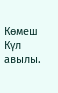Көмеш Күл авылы.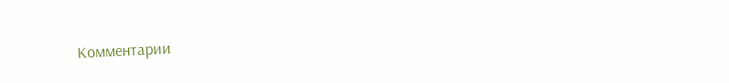Комментарии